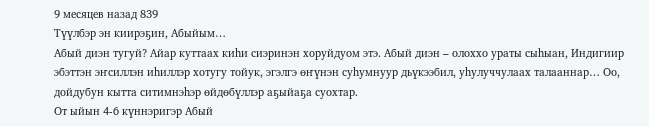9 месяцев назад 839
Түүлбэр эн киирэҕин, Абыйым…
Абый диэн тугуй? Айар куттаах киһи сиэринэн хоруйдуом этэ. Абый диэн – олоххо ураты сыһыан, Индигиир эбэттэн эҥсиллэн иһиллэр хотугу тойук, эгэлгэ өҥүнэн суһумнуур дьүкээбил, уһулуччулаах талааннар… Оо, дойдубун кытта ситимнэһэр өйдөбүллэр аҕыйаҕа суохтар.
От ыйын 4-6 күннэригэр Абый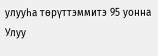улууһа төрүттэммитэ 95 уонна Улуу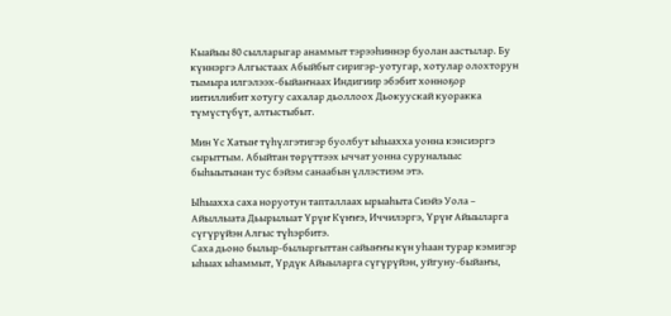Кыайыы 80 сылларыгар анаммыт тэрээһиннэр буолан аастылар. Бу күннэргэ Алгыстаах Абыйбыт сиригэр-уотугар, хотулар олохторун тымыра илгэлээх-быйаҥнаах Индигиир эбэбит хонноҕор иитиллибит хотугу сахалар дьоллоох Дьокуускай куоракка түмүстүбүт, алтыстыбыт.

Мин Үс Хатыҥ түһүлгэтигэр буолбут ыһыахха уонна кэнсиэргэ сырыттым. Абыйтан төрүттээх ыччат уонна суруналыыс быһыытынан тус бэйэм санаабын үллэстиэм этэ.

Ыһыахха саха норуотун тапталлаах ырыаһыта Сиэйэ Уола – Айыллыата Дьырылыат Үрүҥ Күҥҥэ, Иччилэргэ, Үрүҥ Айыыларга сүгүрүйэн Алгыс түһэрбитэ.
Саха дьоно былыр-былыргыттан сайыҥҥы күн уһаан турар кэмигэр ыһыах ыһаммыт, Үрдүк Айыыларга сүгүрүйэн, уйгуну-быйаҥы,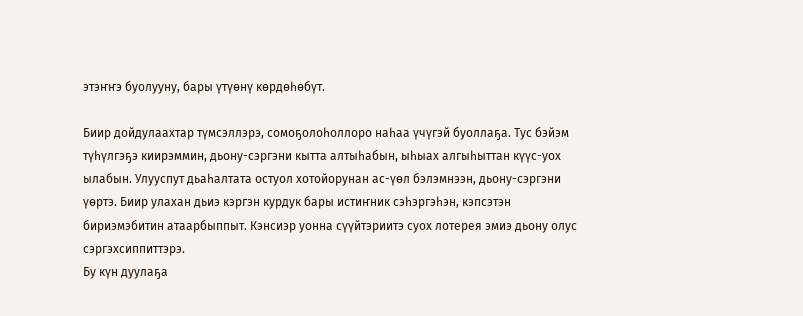этэҥҥэ буолууну, бары үтүөнү көрдөһөбүт.

Биир дойдулаахтар түмсэллэрэ, сомоҕолоһоллоро наһаа үчүгэй буоллаҕа. Тус бэйэм түһүлгэҕэ киирэммин, дьону-сэргэни кытта алтыһабын, ыһыах алгыһыттан күүс-уох ылабын. Улууспут дьаһалтата остуол хотойорунан ас-үөл бэлэмнээн, дьону-сэргэни үөртэ. Биир улахан дьиэ кэргэн курдук бары истиҥник сэһэргэһэн, кэпсэтэн бириэмэбитин атаарбыппыт. Кэнсиэр уонна сүүйтэриитэ суох лотерея эмиэ дьону олус сэргэхсиппиттэрэ.
Бу күн дуулаҕа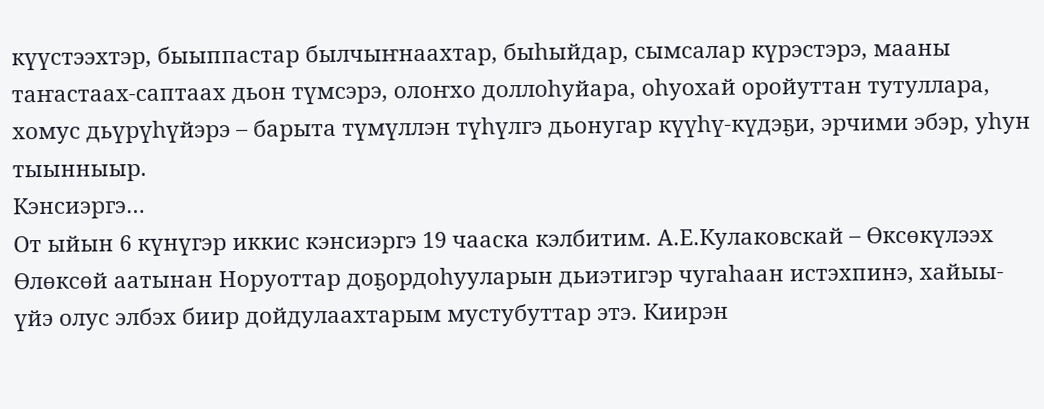күүстээхтэр, быыппастар былчыҥнаахтар, быһыйдар, сымсалар күрэстэрэ, мааны таҥастаах-саптаах дьон түмсэрэ, олоҥхо доллоһуйара, оһуохай оройуттан тутуллара, хомус дьүрүһүйэрэ – барыта түмүллэн түһүлгэ дьонугар күүһү-күдэҕи, эрчими эбэр, уһун тыынныыр.
Кэнсиэргэ…
От ыйын 6 күнүгэр иккис кэнсиэргэ 19 чааска кэлбитим. А.Е.Кулаковскай – Өксөкүлээх Өлөксөй аатынан Норуоттар доҕордоһууларын дьиэтигэр чугаһаан истэхпинэ, хайыы-үйэ олус элбэх биир дойдулаахтарым мустубуттар этэ. Киирэн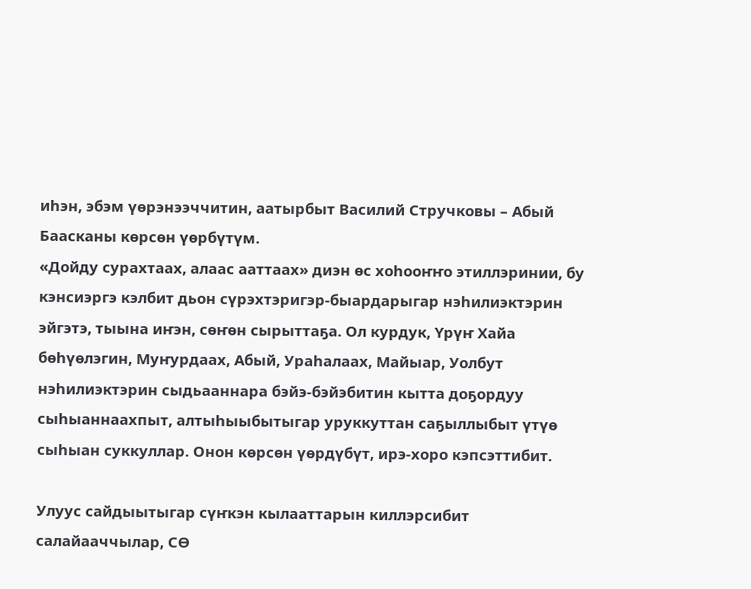иһэн, эбэм үөрэнээччитин, аатырбыт Василий Стручковы – Абый Баасканы көрсөн үөрбүтүм.
«Дойду сурахтаах, алаас ааттаах» диэн өс хоһооҥҥо этиллэринии, бу кэнсиэргэ кэлбит дьон сүрэхтэригэр-быардарыгар нэһилиэктэрин эйгэтэ, тыына иҥэн, сөҥөн сырыттаҕа. Ол курдук, Үрүҥ Хайа бөһүөлэгин, Муҥурдаах, Абый, Ураһалаах, Майыар, Уолбут нэһилиэктэрин сыдьааннара бэйэ-бэйэбитин кытта доҕордуу сыһыаннаахпыт, алтыһыыбытыгар уруккуттан саҕыллыбыт үтүө сыһыан суккуллар. Онон көрсөн үөрдүбүт, ирэ-хоро кэпсэттибит.

Улуус сайдыытыгар сүҥкэн кылааттарын киллэрсибит салайааччылар, СӨ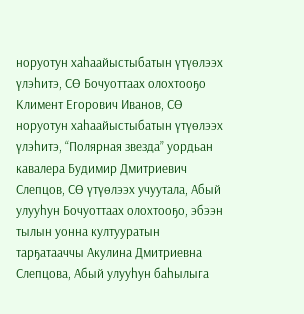норуотун хаһаайыстыбатын үтүөлээх үлэһитэ, СӨ Бочуоттаах олохтооҕо Климент Егорович Иванов, СӨ норуотун хаһаайыстыбатын үтүөлээх үлэһитэ, “Полярная звезда” уордьан кавалера Будимир Дмитриевич Слепцов, СӨ үтүөлээх учуутала, Абый улууһун Бочуоттаах олохтооҕо, эбээн тылын уонна култууратын тарҕатааччы Акулина Дмитриевна Слепцова, Абый улууһун баһылыга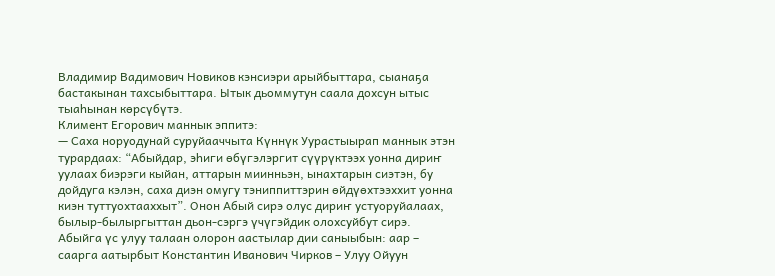Владимир Вадимович Новиков кэнсиэри арыйбыттара, сыанаҕа бастакынан тахсыбыттара. Ытык дьоммутун саала дохсун ытыс тыаһынан көрсүбүтэ.
Климент Егорович маннык эппитэ:
— Саха норуодунай суруйааччыта Күннүк Уурастыырап маннык этэн турардаах: “Абыйдар, эһиги өбүгэлэргит сүүрүктээх уонна дириҥ уулаах биэрэги кыйан, аттарын миинньэн, ынахтарын сиэтэн, бу дойдуга кэлэн, саха диэн омугу тэниппиттэрин өйдүөхтээххит уонна киэн туттуохтааххыт”. Онон Абый сирэ олус дириҥ устуоруйалаах, былыр-былыргыттан дьон-сэргэ үчүгэйдик олохсуйбут сирэ. Абыйга үс улуу талаан олорон аастылар дии саныыбын: аар – саарга аатырбыт Константин Иванович Чирков – Улуу Ойуун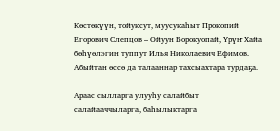Көстөкүүн, тойуксут, муусукаһыт Прокопий Егорович Слепцов – Ойуун Борокуопай, Үрүҥ Хайа бөһүөлэгин туппут Илья Николаевич Ефимов. Абыйтан өссө да талааннар тахсыахтара турдаҕа.

Араас сылларга улууһу салайбыт салайааччыларга, баһылыктарга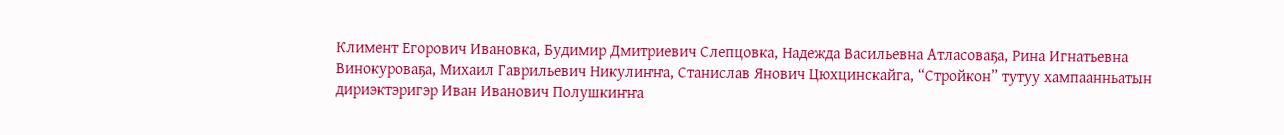Климент Егорович Ивановка, Будимир Дмитриевич Слепцовка, Надежда Васильевна Атласоваҕа, Рина Игнатьевна Винокуроваҕа, Михаил Гаврильевич Никулиҥҥа, Станислав Янович Цюхцинскайга, “Стройкон” тутуу хампаанньатын дириэктэригэр Иван Иванович Полушкиҥҥа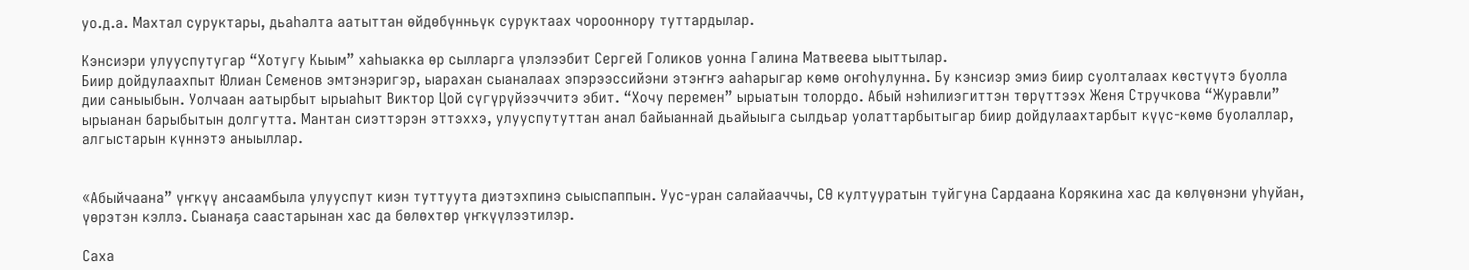уо.д.а. Махтал суруктары, дьаһалта аатыттан өйдөбүнньүк суруктаах чорооннору туттардылар.

Кэнсиэри улууспутугар “Хотугу Кыым” хаһыакка өр сылларга үлэлээбит Сергей Голиков уонна Галина Матвеева ыыттылар.
Биир дойдулаахпыт Юлиан Семенов эмтэнэригэр, ыарахан сыаналаах эпэрээссийэни этэҥҥэ ааһарыгар көмө оҥоһулунна. Бу кэнсиэр эмиэ биир суолталаах көстүүтэ буолла дии саныыбын. Уолчаан аатырбыт ырыаһыт Виктор Цой сүгүрүйээччитэ эбит. “Хочу перемен” ырыатын толордо. Абый нэһилиэгиттэн төрүттээх Женя Стручкова “Журавли” ырыанан барыбытын долгутта. Мантан сиэттэрэн эттэххэ, улууспутуттан анал байыаннай дьайыыга сылдьар уолаттарбытыгар биир дойдулаахтарбыт күүс-көмө буолаллар, алгыстарын күннэтэ аныыллар.


«Абыйчаана” үҥкүү ансаамбыла улууспут киэн туттуута диэтэхпинэ сыыспаппын. Уус-уран салайааччы, СӨ култууратын туйгуна Сардаана Корякина хас да көлүөнэни уһуйан, үөрэтэн кэллэ. Сыанаҕа саастарынан хас да бөлөхтөр үҥкүүлээтилэр.

Саха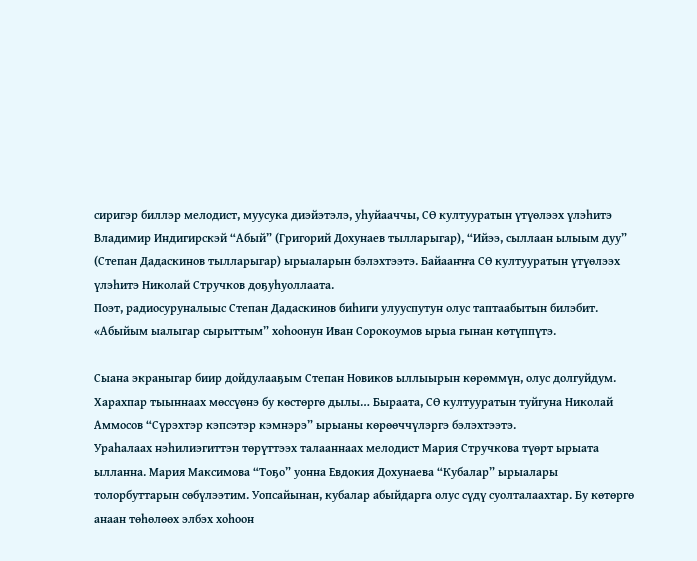сиригэр биллэр мелодист, муусука диэйэтэлэ, уһуйааччы, СӨ култууратын үтүөлээх үлэһитэ Владимир Индигирскэй “Абый” (Григорий Дохунаев тылларыгар), “Ийээ, сыллаан ылыым дуу” (Степан Дадаскинов тылларыгар) ырыаларын бэлэхтээтэ. Байааҥҥа СӨ култууратын үтүөлээх үлэһитэ Николай Стручков доҕуһуоллаата.
Поэт, радиосуруналыыс Степан Дадаскинов биһиги улууспутун олус таптаабытын билэбит. «Абыйым ыалыгар сырыттым” хоһоонун Иван Сорокоумов ырыа гынан көтүппүтэ.

Сыана экраныгар биир дойдулааҕым Степан Новиков ыллыырын көрөммүн, олус долгуйдум. Харахпар тыыннаах мөссүөнэ бу көстөргө дылы… Быраата, СӨ култууратын туйгуна Николай Аммосов “Сүрэхтэр кэпсэтэр кэмнэрэ” ырыаны көрөөччүлэргэ бэлэхтээтэ.
Ураһалаах нэһилиэгиттэн төрүттээх талааннаах мелодист Мария Стручкова түөрт ырыата ылланна. Мария Максимова “Тоҕо” уонна Евдокия Дохунаева “Кубалар” ырыалары толорбуттарын сөбүлээтим. Уопсайынан, кубалар абыйдарга олус сүдү суолталаахтар. Бу көтөргө анаан төһөлөөх элбэх хоһоон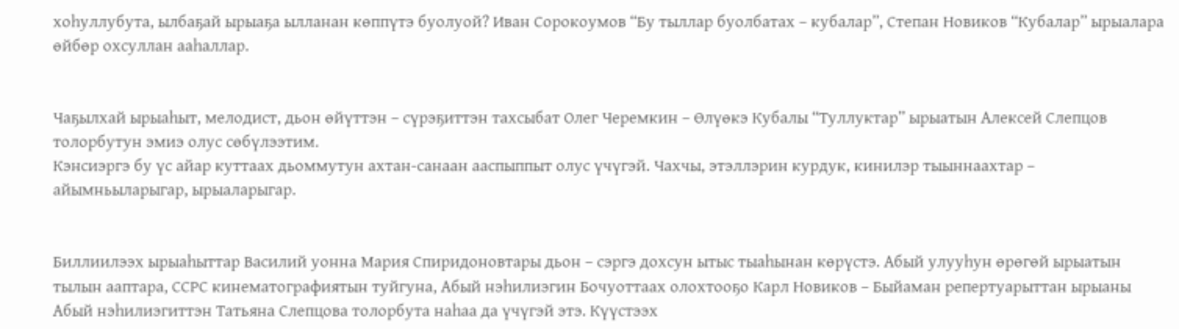хоһуллубута, ылбаҕай ырыаҕа ылланан көппүтэ буолуой? Иван Сорокоумов “Бу тыллар буолбатах – кубалар”, Степан Новиков “Кубалар” ырыалара өйбөр охсуллан ааһаллар.


Чаҕылхай ырыаһыт, мелодист, дьон өйүттэн – сүрэҕиттэн тахсыбат Олег Черемкин – Өлүөкэ Кубалы “Туллуктар” ырыатын Алексей Слепцов толорбутун эмиэ олус сөбүлээтим.
Кэнсиэргэ бу үс айар куттаах дьоммутун ахтан-санаан ааспыппыт олус үчүгэй. Чахчы, этэллэрин курдук, кинилэр тыыннаахтар – айымньыларыгар, ырыаларыгар.


Биллиилээх ырыаһыттар Василий уонна Мария Спиридоновтары дьон – сэргэ дохсун ытыс тыаһынан көрүстэ. Абый улууһун өрөгөй ырыатын тылын ааптара, ССРС кинематографиятын туйгуна, Абый нэһилиэгин Бочуоттаах олохтооҕо Карл Новиков – Быйаман репертуарыттан ырыаны Абый нэһилиэгиттэн Татьяна Слепцова толорбута наһаа да үчүгэй этэ. Күүстээх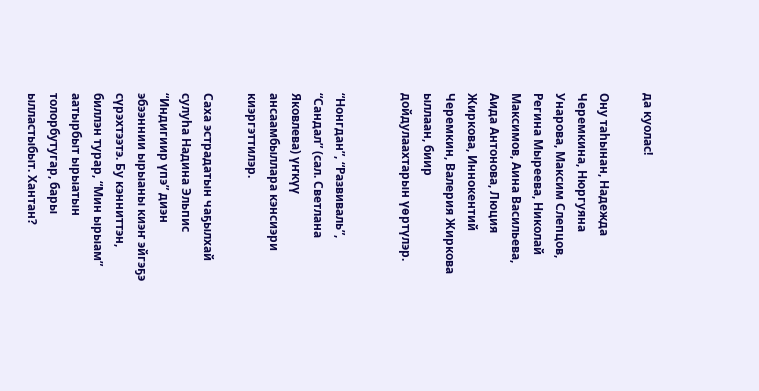да куолас!

Ону таһынан, Надежда Черемкина, Нюргуяна Унарова, Максим Слепцов, Регина Мыреева, Николай Максимов, Аина Васильева, Аида Антонова, Люция Жиркова, Иннокентий Черемкин, Валерия Жиркова ыллаан, биир дойдулаахтарын үөртүлэр.


“Нонгдан”, “Развиваль”, “Сандал” (сал. Светлана Яковлева) үҥкүү ансаамбыллара кэнсиэри киэргэттилэр.

Саха эстрадатын чаҕылхай сулуһа Надина Эльпис “Индигиир үпэ” диэн эбээннии ырыаны киэҥ эйгэҕэ сүрэхтээтэ. Бу кэнниттэн, биллэн турар, “Мин ырыам” аатырбыт ырыатын толорбутугар, бары ылластыбыт. Хантан?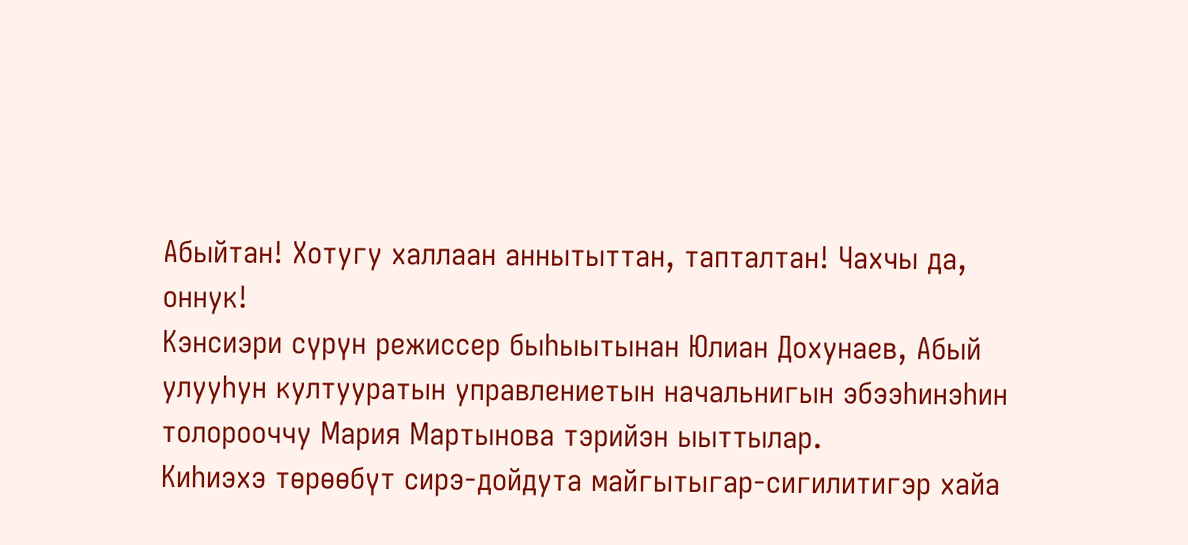Абыйтан! Хотугу халлаан аннытыттан, тапталтан! Чахчы да, оннук!
Кэнсиэри сүрүн режиссер быһыытынан Юлиан Дохунаев, Абый улууһун култууратын управлениетын начальнигын эбээһинэһин толорооччу Мария Мартынова тэрийэн ыыттылар.
Киһиэхэ төрөөбүт сирэ-дойдута майгытыгар-сигилитигэр хайа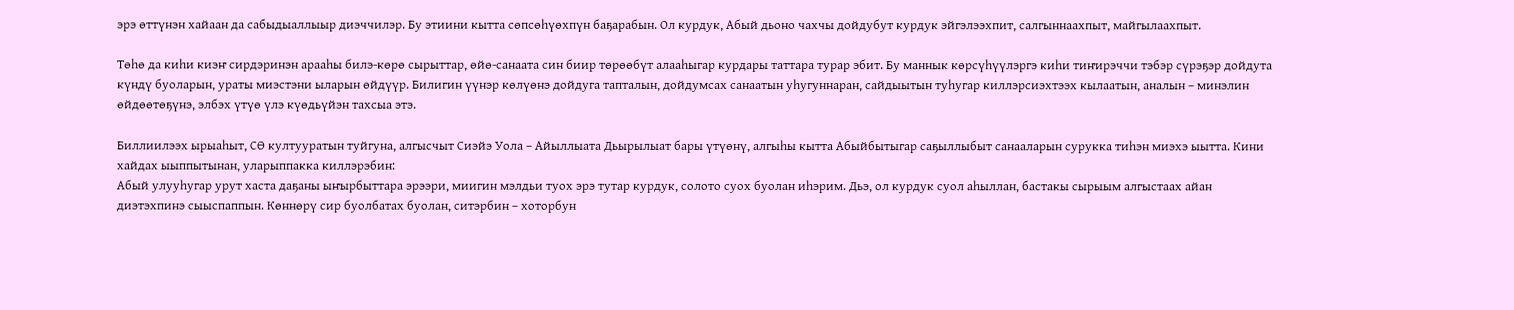эрэ өттүнэн хайаан да сабыдыаллыыр диэччилэр. Бу этиини кытта сөпсөһүөхпүн баҕарабын. Ол курдук, Абый дьоно чахчы дойдубут курдук эйгэлээхпит, салгыннаахпыт, майгылаахпыт.

Төһө да киһи киэҥ сирдэринэн арааһы билэ-көрө сырыттар, өйө-санаата син биир төрөөбүт алааһыгар курдары таттара турар эбит. Бу маннык көрсүһүүлэргэ киһи тиҥирэччи тэбэр сүрэҕэр дойдута күндү буоларын, ураты миэстэни ыларын өйдүүр. Билигин үүнэр көлүөнэ дойдуга тапталын, дойдумсах санаатын уһугуннаран, сайдыытын туһугар киллэрсиэхтээх кылаатын, аналын – минэлин өйдөөтөҕүнэ, элбэх үтүө үлэ күөдьүйэн тахсыа этэ.

Биллиилээх ырыаһыт, СӨ култууратын туйгуна, алгысчыт Сиэйэ Уола – Айыллыата Дьырылыат бары үтүөнү, алгыһы кытта Абыйбытыгар саҕыллыбыт санааларын сурукка тиһэн миэхэ ыытта. Кини хайдах ыыппытынан, уларыппакка киллэрэбин:
Абый улууһугар урут хаста даҕаны ыҥырбыттара эрээри, миигин мэлдьи туох эрэ тутар курдук, солото суох буолан иһэрим. Дьэ, ол курдук суол аһыллан, бастакы сырыым алгыстаах айан диэтэхпинэ сыыспаппын. Көннөрү сир буолбатах буолан, ситэрбин – хоторбун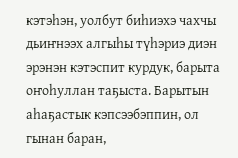кэтэһэн, уолбут биһиэхэ чахчы дьиҥнээх алгыһы түһэриэ диэн эрэнэн кэтэспит курдук, барыта оҥоһуллан таҕыста. Барытын аһаҕастык кэпсээбэппин, ол гынан баран,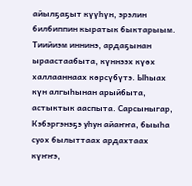айылҕаҕыт күүһүн, эрэлин билбиппин кыратык быктарыым. Тиийиэм иннинэ, ардаҕынан ыраастаабыта, күннээх күөх халлааннаах көрсүбүтэ. Ыһыах күн алгыһынан арыйбыта, астыктык ааспыта. Сарсыныгар, Кэбэргэнэҕэ уһун айаҥҥа, быыһа суох былыттаах ардахтаах күҥҥэ,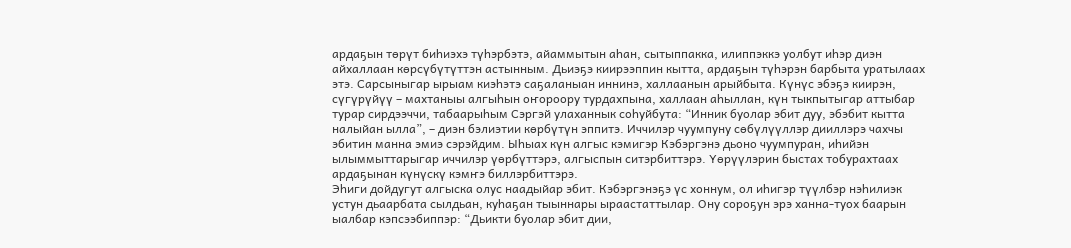ардаҕын төрүт биһиэхэ түһэрбэтэ, айаммытын аһан, сытыппакка, илиппэккэ уолбут иһэр диэн айхаллаан көрсүбүтүттэн астынным. Дьиэҕэ киирээппин кытта, ардаҕын түһэрэн барбыта уратылаах этэ. Сарсыныгар ырыам киэһэтэ саҕаланыан иннинэ, халлаанын арыйбыта. Күнүс эбэҕэ киирэн, сүгүрүйүү – махтаныы алгыһын оҥороору турдахпына, халлаан аһыллан, күн тыкпытыгар аттыбар турар сирдээччи, табаарыһым Сэргэй улаханнык соһуйбута: “Инник буолар эбит дуу, эбэбит кытта налыйан ылла”, – диэн бэлиэтии көрбүтүн эппитэ. Иччилэр чуумпуну сөбүлүүллэр дииллэрэ чахчы эбитин манна эмиэ сэрэйдим. Ыһыах күн алгыс кэмигэр Кэбэргэнэ дьоно чуумпуран, иһийэн ылыммыттарыгар иччилэр үөрбүттэрэ, алгыспын ситэрбиттэрэ. Үөрүүлэрин быстах тобурахтаах ардаҕынан күнүскү кэмҥэ биллэрбиттэрэ.
Эһиги дойдугут алгыска олус наадыйар эбит. Кэбэргэнэҕэ үс хоннум, ол иһигэр түүлбэр нэһилиэк устун дьаарбата сылдьан, куһаҕан тыыннары ыраастаттылар. Ону сороҕун эрэ ханна-туох баарын ыалбар кэпсээбиппэр: “Дьикти буолар эбит дии,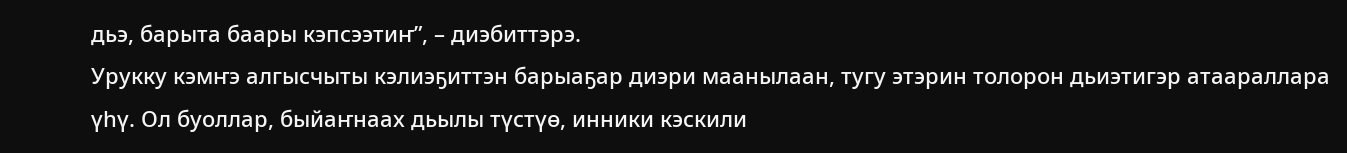дьэ, барыта баары кэпсээтиҥ”, – диэбиттэрэ.
Урукку кэмҥэ алгысчыты кэлиэҕиттэн барыаҕар диэри маанылаан, тугу этэрин толорон дьиэтигэр атаараллара үһү. Ол буоллар, быйаҥнаах дьылы түстүө, инники кэскили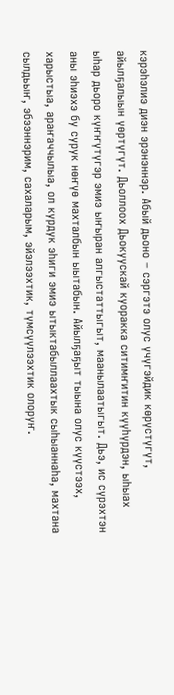кэрэһэлиэ диэн эрэнэннэр. Абый дьоно – сэргэтэ олус үчүгэйдик көрүстүгүт, айылҕалыын үөртүгүт. Дьоллоох Дьокуускай куоракка ситимҥитин күүһүрдэн, ыһыах ыһар дьоро күҥҥүтүгэр эмиэ ыҥыран алгыстаттыгыт, маанылаатыгыт. Дьэ, ис сүрэхтэн аны эһиэхэ бу сурук нөҥүө махталбын ыытабын. Айылҕаҕыт тыына олус күүстээх, харыстыа, араҥаччылыа, ол курдук эһиги эмиэ ытыктабыллаахтык сыһыаннаһа, махтана сылдьыҥ, эбээннэрим, сахаларым, эйэлээхтик, түмсүүлээхтик олоруҥ.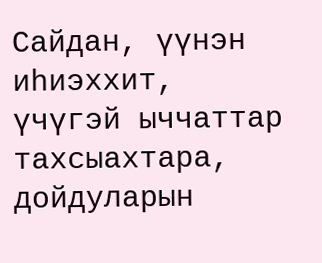Сайдан, үүнэн иһиэххит, үчүгэй ыччаттар тахсыахтара, дойдуларын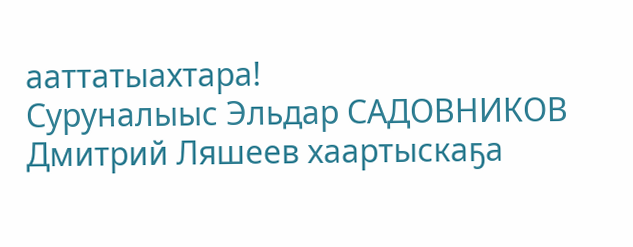ааттатыахтара!
Суруналыыс Эльдар САДОВНИКОВ
Дмитрий Ляшеев хаартыскаҕа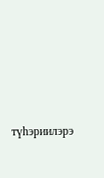түһэриилэрэ